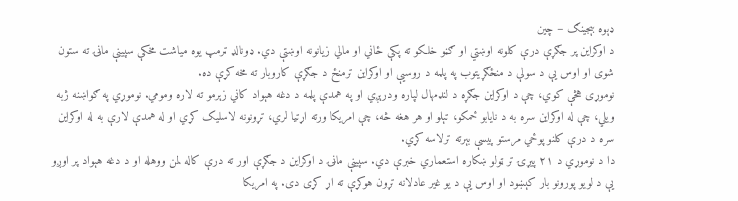ډېوه بېجينګ – چين
د اوکراين پر جګړې درې کلونه اوښتي او ګڼو خلکو ته پکې ځاني او مالي زيانونه اوښتې دي. ډونالډ ټرمپ يوه مياشت مخکې سپينې ماڼۍ ته ستون شوی او اوس یې د سولې د منځګړيتوب په پلمه د روسیې او اوکراين ترمنځ د جګړې کاروبار ته مخه کړې ده.
نوموړی هڅې کوي، چې د اوکراين جګړه د لنډمهال لپاره ودرېږي او په همدې پلمه د دغه هېواد کاني زېرمو ته لاره ومومي. نوموړي په ګواښنه ژبه ويلي، چې له اوکراين سره به د نايابو ځمکو، تېلو او هر هغه څه، چې امريکا ورته اړتيا لري، تړونونه لاسليک کړي او له همدې لارې به له اوکراين سره د درې کلنو پوځي مرستو پیسې بېرته ترلاسه کړي.
دا د نوموړي د ۲۱ پیړۍ تر ټولو ښکاره استعماري خبرې دي. سپينې ماڼۍ د اوکراين د جګړې اور ته درې کاله لمن ووهله او د دغه هېواد پر اوږو يې د لويو پورونو بار کېښود او اوس یې د يو غير عادلانه تړون هوکړې ته اړ کړی دی. په امريکا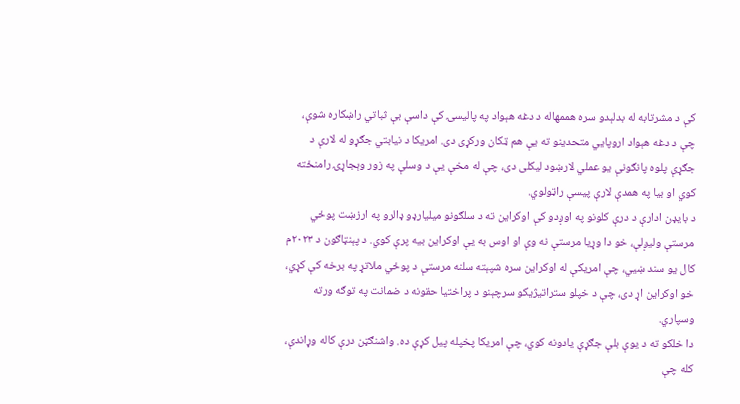کې د مشرتابه له بدلېدو سره هممهاله د دغه هېواد په پاليسۍ کې داسې بې ثباتي راښکاره شوې، چې د دغه هېواد اروپايي متحدينو ته یې هم ټکان ورکړی دی. امریکا د نیابتي جګړو له لارې د جګړې پلوه پانګونې یو عملي لارښود لیکلی دی، چې له مخې يې د وسلې په زور وېجاړۍ رامنځته کوي او بیا په همدې لارې پیسې راټولوي.
د بایډن ادارې د درې کلونو په اوږدو کې اوکراین ته د سلګونو ميلیارډو ډالرو په ارزښت پوځي مرستې ولیږلې، خو دا وړيا مرستې نه وې او اوس به یې اوکراين بیه پرې کوي. د پېنټاګون د ۲۰۲۳م کال يو سند ښيي، چې امريکې له اوکراين سره شپېته سلنه مرستې د پوځي ملاتړ په برخه کې کړي، خو اوکراين اړ دی، چې د خپلو ستراتیژیکو سرچېنو د پراختیا حقونه د ضمانت په توګه ورته وسپاري.
دا خلکو ته د يوې بلې جګړې يادونه کوي، چې امريکا پخپله پيل کړې ده. واشنګټن درې کاله وړاندې، کله چې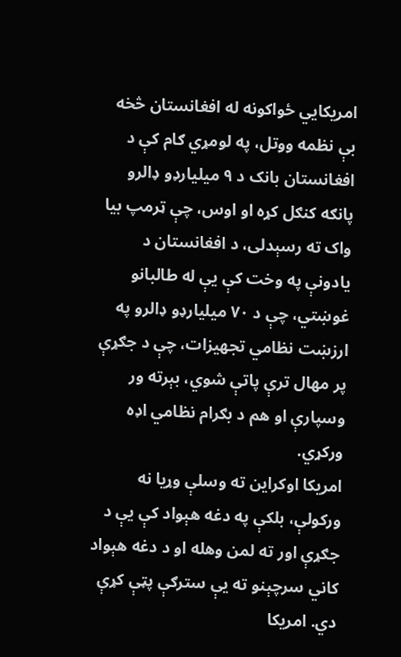امریکايي ځواکونه له افغانستان څخه بې نظمه ووتل، په لومړي ګام کې د افغانستان بانک د ۹ ميليارډو ډالرو پانګه کنګل کړه او اوس، چې ټرمپ بیا واک ته رسېدلی، د افغانستان د يادونې په وخت کې يې له طالبانو غوښتي، چې د ۷۰ ميلیارډو ډالرو په ارزښت نظامي تجهیزات، چې د جګړې پر مهال ترې پاتې شوي، بېرته ور وسپارې او هم د بګرام نظامي اډه ورکړي.
امريکا اوکراين ته وسلې وړيا نه ورکولې، بلکې په دغه هېواد کې يې د جګړې اور ته لمن وهله او د دغه هېواد کاني سرچېنو ته يې سترګې پټې کړې دي. امریکا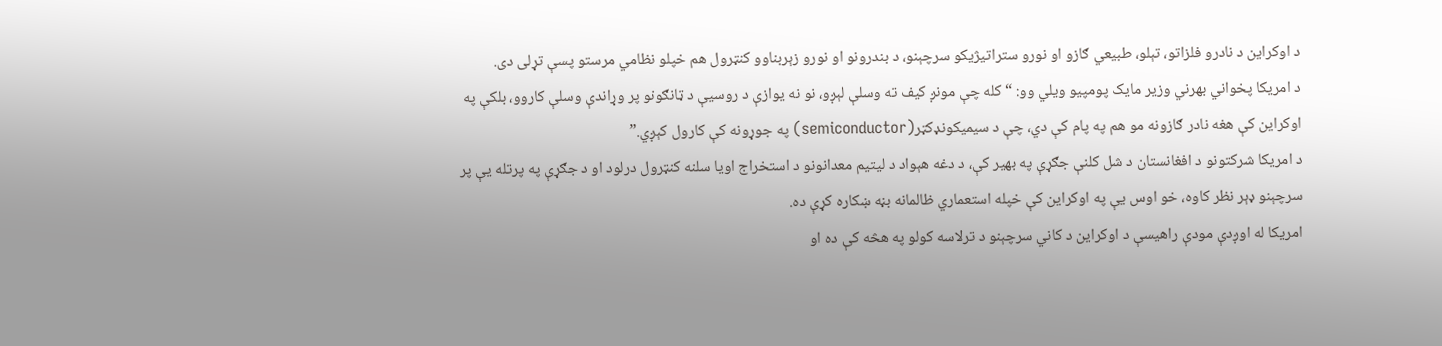د اوکراین د نادرو فلزاتو، تېلو، طبیعي ګازو او نورو ستراتیژیکو سرچېنو، د بندرونو او نورو زېربناوو کنټرول هم خپلو نظامي مرستو پسې تړلی دی.
د امریکا پخواني بهرني وزیر مایک پومپیو ويلي وو: “کله چې مونږ کیف ته وسلې لېږو، نو نه یوازې د روسیې د ټانګونو پر وړاندې وسلې کاروو، بلکې په اوکراین کې هغه نادر ګازونه مو هم په پام کې دي، چې د سيميکونډکټر(semiconductor) په جوړونه کې کارول کېږي.”
د امریکا شرکتونو د افغانستان د شل کلنې جګړې په بهیر کې، د دغه هېواد د لیتیم معدانونو د استخراج اويا سلنه کنټرول درلود او د جګړې په پرتله يې پر سرچېنو ډېر نظر کاوه، خو اوس یې په اوکراين کې خپله استعماري ظالمانه بڼه ښکاره کړې ده.
امريکا له اوږدې مودې راهیسې د اوکراین د کاني سرچېنو د ترلاسه کولو په هڅه کې ده او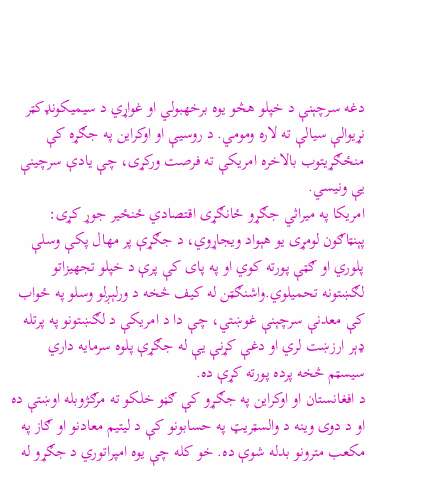دغه سرچېنې د خپلو هڅو يوه برخهبولي او غواړي د سيميکونډکټر نړیوالې سيالې ته لاره ومومي. د روسیې او اوکراین په جګړه کې منځګړیتوب بالاخره امريکې ته فرصت ورکړی، چې يادې سرچینې يې ونیسي.
امریکا په ميراثي جګړو ځانګړی اقتصادي ځنځير جوړ کړی: پېنټاګون لومړی یو هېواد ویجاړوي، د جګړې پر مهال پکې وسلې پلوري او ګټې پورته کوي او په پای کې پرې د خپلو تجهیزاتو لګښتونه تحمیلوي.واشنګټن له کيف څخه د ورلېږلو وسلو په ځواب کې معدنې سرچېنې غوښتي، چې دا د امريکې د لګښتونو په پرتله ډېر ارزښت لري او دغې کړنې يې له جګړې پلوه سرمایه داري سیسټم څخه پرده پورته کړې ده.
د افغانستان او اوکراین په جګړو کې ګڼو خلکو ته مرګژوبله اوښتې ده او د دوی وینه د والسټریټ په حسابونو کې د لیتیم معادنو او ګاز په مکعب مترونو بدله شوې ده. خو کله چې یوه امپراتوري د جګړو له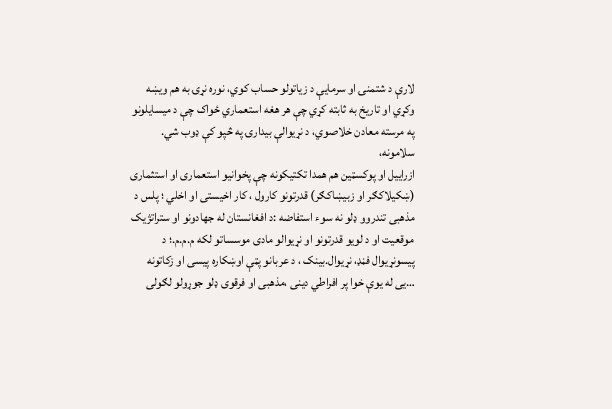لارې د شتمنۍ او سرمايې د زياتولو حساب کوي، نوره نړۍ به هم ويښه وکړي او تاریخ به ثابته کړي چې هر هغه استعماري ځواک چې د میسایلونو په مرسته معادن خلاصوي، د نړیوالې بیدارۍ په څپو کې ډوب شي.
سلامونه،
ازراییل او پوکسټین هم همدا تکتیکونه چې پخوانیو استعماری او استثماری (ښکیلاکګر او زبیښاکګر) قدرتونو کارول ، کار اخیستی او اخلي ؛ پلس د مذهبی تندروو ډلو نه سوء استفاضه :د افغانستان له جهادونو او ستراتژیک موقعیت او د لویو قدرتونو او نړیوالو مادی موسساتو لکه م.م.م.؛ د پیسونړیوال فڼډ، نړیوال.بینک ، د عربانو پټې اوښکاره پیسی او زکاتونه …یی له یوې خوا پر افراطي دینی ،مذهبی او فرقوی ډلو جوړولو لګولی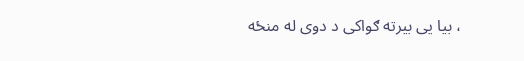، بیا یی بیرته ګواکی د دوی له منځه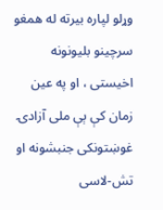وړلو لپاره بیرته له همغو سرچینو بلیونونه اخیستی ، او په عین زمان کې ېې ملی آزادۍ غوښتونکی جنبشونه او تش-لاسی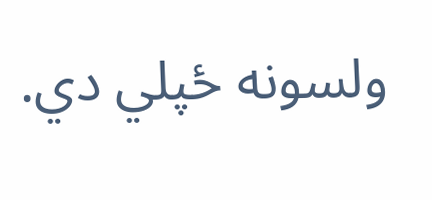ولسونه ځپلي دي.